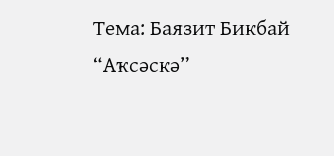Тема: Баязит Бикбай “Аҡсәскә”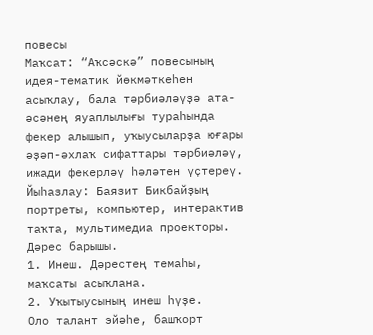повесы
Маҡсат: “Аҡсәскә” повесының идея-тематик йөкмәткеһен асыҡлау, бала тәрбиәләүҙә ата-әсәнең яуаплылығы тураһында фекер алышып, уҡыусыларҙа юғары әҙәп-әхлаҡ сифаттары тәрбиәләү, ижади фекерләү һәләтен үҫтереү.
Йыһазлау: Баязит Бикбайҙың портреты, компьютер, интерактив таҡта, мультимедиа проекторы.
Дәрес барышы.
1. Инеш. Дәрестең темаһы, маҡсаты асыҡлана.
2. Уҡытыусының инеш һүҙе.
Оло талант эйәһе, башҡорт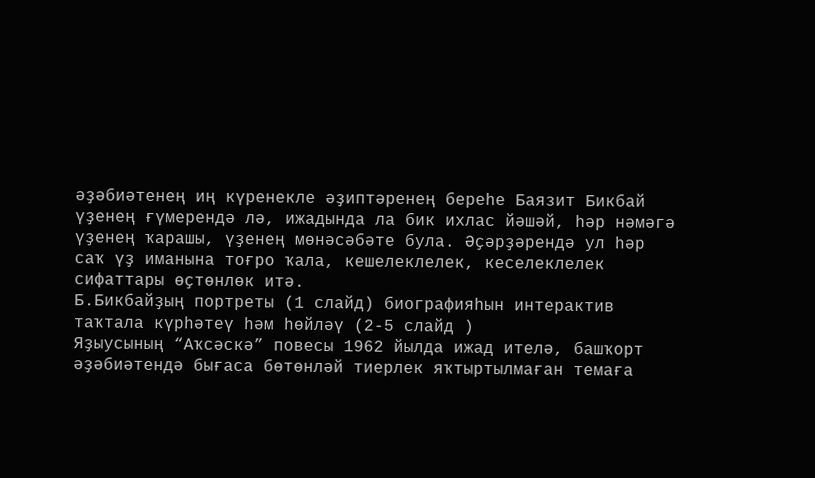әҙәбиәтенең иң күренекле әҙиптәренең береһе Баязит Бикбай үҙенең ғүмерендә лә, ижадында ла бик ихлас йәшәй, һәр нәмәгә үҙенең ҡарашы, үҙенең мөнәсәбәте була. Әҫәрҙәрендә ул һәр саҡ үҙ иманына тоғро ҡала, кешелеклелек, кеселеклелек сифаттары өҫтөнлөк итә.
Б.Бикбайҙың портреты (1 слайд) биографияһын интерактив таҡтала күрһәтеү һәм һөйләү (2-5 слайд )
Яҙыусының “Аҡсәскә” повесы 1962 йылда ижад ителә, башҡорт әҙәбиәтендә бығаса бөтөнләй тиерлек яҡтыртылмаған темаға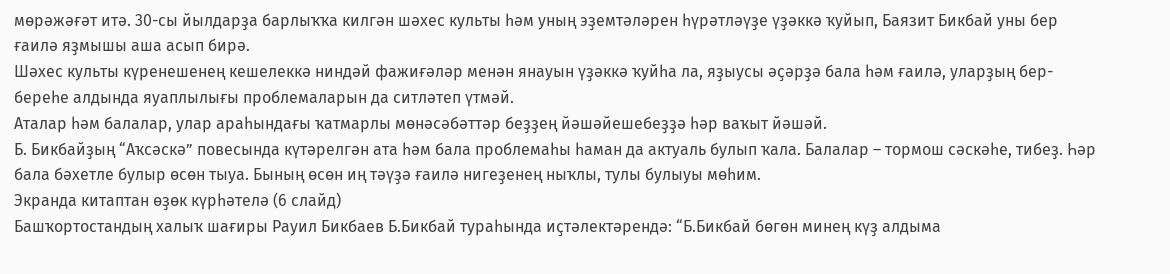мөрәжәғәт итә. 30-сы йылдарҙа барлыҡҡа килгән шәхес культы һәм уның эҙемтәләрен һүрәтләүҙе үҙәккә ҡуйып, Баязит Бикбай уны бер ғаилә яҙмышы аша асып бирә.
Шәхес культы күренешенең кешелеккә ниндәй фажиғәләр менән янауын үҙәккә ҡуйһа ла, яҙыусы әҫәрҙә бала һәм ғаилә, уларҙың бер-береһе алдында яуаплылығы проблемаларын да ситләтеп үтмәй.
Аталар һәм балалар, улар араһындағы ҡатмарлы мөнәсәбәттәр беҙҙең йәшәйешебеҙҙә һәр ваҡыт йәшәй.
Б. Бикбайҙың “Аҡсәскә” повесында күтәрелгән ата һәм бала проблемаһы һаман да актуаль булып ҡала. Балалар – тормош сәскәһе, тибеҙ. Һәр бала бәхетле булыр өсөн тыуа. Бының өсөн иң тәүҙә ғаилә нигеҙенең ныҡлы, тулы булыуы мөһим.
Экранда китаптан өҙөк күрһәтелә (6 слайд)
Башҡортостандың халыҡ шағиры Рауил Бикбаев Б.Бикбай тураһында иҫтәлектәрендә: “Б.Бикбай бөгөн минең күҙ алдыма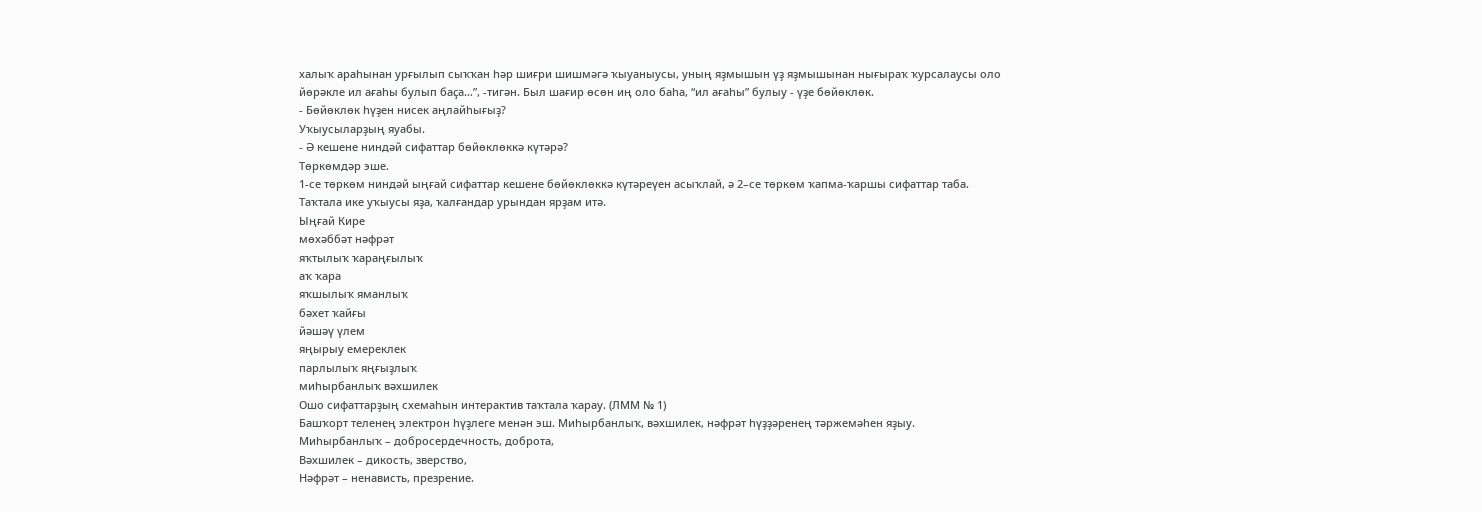халыҡ араһынан урғылып сыҡҡан һәр шиғри шишмәгә ҡыуаныусы, уның яҙмышын үҙ яҙмышынан нығыраҡ ҡурсалаусы оло йөрәкле ил ағаһы булып баҫа…”, -тигән. Был шағир өсөн иң оло баһа, “ил ағаһы” булыу - үҙе бөйөклөк.
- Бөйөклөк һүҙен нисек аңлайһығыҙ?
Уҡыусыларҙың яуабы.
- Ә кешене ниндәй сифаттар бөйөклөккә күтәрә?
Төркөмдәр эше.
1-се төркөм ниндәй ыңғай сифаттар кешене бөйөклөккә күтәреүен асыҡлай, ә 2–се төркөм ҡапма-ҡаршы сифаттар таба. Таҡтала ике уҡыусы яҙа, ҡалғандар урындан ярҙам итә.
Ыңғай Кире
мөхәббәт нәфрәт
яҡтылыҡ ҡараңғылыҡ
аҡ ҡара
яҡшылыҡ яманлыҡ
бәхет ҡайғы
йәшәү үлем
яңырыу емереклек
парлылыҡ яңғыҙлыҡ
миһырбанлыҡ вәхшилек
Ошо сифаттарҙың схемаһын интерактив таҡтала ҡарау. (ЛММ № 1)
Башҡорт теленең электрон һүҙлеге менән эш. Миһырбанлыҡ, вәхшилек, нәфрәт һүҙҙәренең тәржемәһен яҙыу.
Миһырбанлыҡ – добросердечность, доброта,
Вәхшилек – дикость, зверство,
Нәфрәт – ненависть, презрение.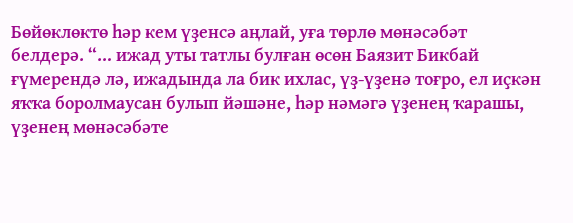Бөйөклөктө һәр кем үҙенсә аңлай, уға төрлө мөнәсәбәт белдерә. “… ижад уты татлы булған өсөн Баязит Бикбай ғүмерендә лә, ижадында ла бик ихлас, үҙ-үҙенә тоғро, ел иҫкән яҡҡа боролмаусан булып йәшәне, һәр нәмәгә үҙенең ҡарашы, үҙенең мөнәсәбәте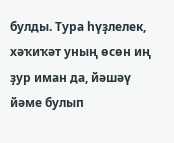булды. Тура һүҙлелек, хәҡиҡәт уның өсөн иң ҙур иман да, йәшәү йәме булып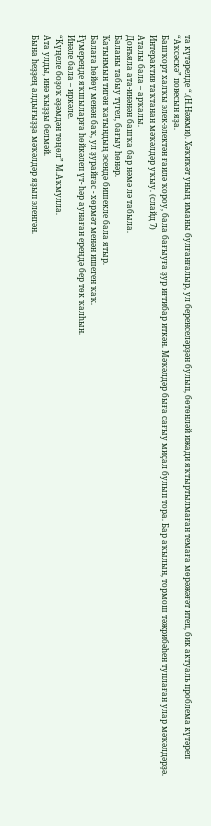та күтәрелде “.(Н.Нәжми). Хәҡиҡәт уның иманы булғанғалыр, ул беренселәрҙән булып, бөтөнләй ижади яҡтыртылмаған темаға мөрәжәғәт итеп, бик актуаль проблема күтәреп “Аҡсәскә” повесын яҙа.
Башҡорт халҡы элек-электән ғаилә ҡороу, бала бағыуға ҙур иғтибар иткән. Мәҡәлдәр быға сағыу миҫал булып тора. Бар аҡылын, тормош тәжрибәһен туплаған улар мәҡәлдәрҙә.
Интерактив таҡтанан мәҡәлдәр уҡыу. (слайд 7)
Аталы бала – арҡалы.
Донъяла ата-инәнән башҡа бар нәмә лә табыла.
Баланы табыу түгел, бағыу һөнәр.
Ҡатынмын тигән ҡатындың эсендә бишекле бала ятыр.
Балаға һөйөү менән баҡ, ул ҙурайғас - хөрмәт менән ишеген ҡаҡ.
Ғүмереңде яҡшыларға һөйкәлеп үт- һәр аунаған ереңдә бер төк ҡалһын.
Инәле бала – иркәле.
“Күңеле боҙоҡ әҙәмдән төңөл” М.Аҡмулла.
Ата улды, инә ҡыҙҙы белмәй.
Бына һеҙҙең алдығыҙҙа мәҡәлдәр яҙып эленгән.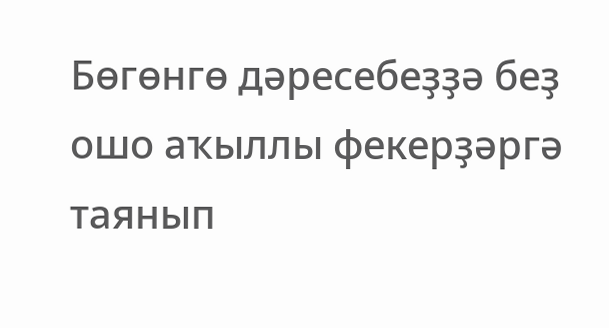Бөгөнгө дәресебеҙҙә беҙ ошо аҡыллы фекерҙәргә таянып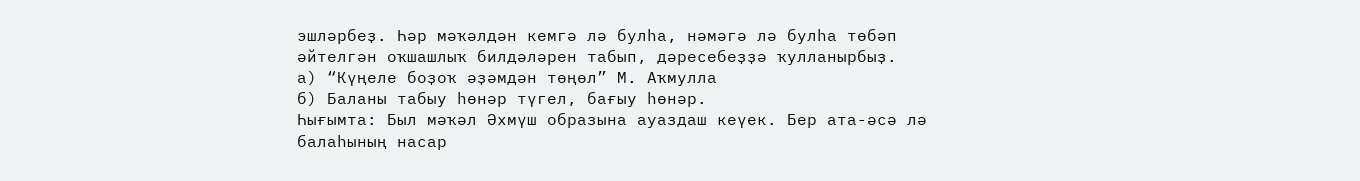эшләрбеҙ. Һәр мәҡәлдән кемгә лә булһа, нәмәгә лә булһа төбәп әйтелгән оҡшашлыҡ билдәләрен табып, дәресебеҙҙә ҡулланырбыҙ.
а) “Күңеле боҙоҡ әҙәмдән төңөл” М. Аҡмулла
б) Баланы табыу һөнәр түгел, бағыу һөнәр.
Һығымта: Был мәҡәл Әхмүш образына ауаздаш кеүек. Бер ата-әсә лә балаһының насар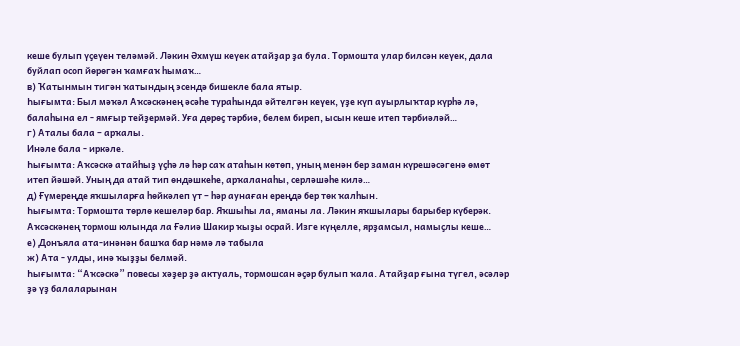кеше булып үҫеүен теләмәй. Ләкин Әхмүш кеүек атайҙар ҙа була. Тормошта улар билсән кеүек, дала буйлап осоп йөрөгән ҡамғаҡ һымаҡ…
в) Ҡатынмын тигән ҡатындың эсендә бишекле бала ятыр.
Һығымта: Был мәҡәл Аҡсәскәнең әсәһе тураһында әйтелгән кеүек, үҙе күп ауырлыҡтар күрһә лә, балаһына ел - ямғыр тейҙермәй. Уға дөрөҫ тәрбиә, белем биреп, ысын кеше итеп тәрбиәләй…
г) Аталы бала – арҡалы.
Инәле бала - иркәле.
Һығымта: Аҡсәскә атайһыҙ үҫһә лә һәр саҡ атаһын көтөп, уның менән бер заман күрешәсәгенә өмөт итеп йәшәй. Уның да атай тип өндәшкеһе, арҡаланаһы, серләшәһе килә…
д) Ғүмереңде яҡшыларға һөйкәлеп үт – һәр аунаған ереңдә бер төк ҡалһын.
Һығымта: Тормошта төрлө кешеләр бар. Яҡшыһы ла, яманы ла. Ләкин яҡшылары барыбер күберәк. Аҡсәскәнең тормош юлында ла Ғәлиә Шакир ҡыҙы осрай. Изге күңелле, ярҙамсыл, намыҫлы кеше…
е) Донъяла ата-инәнән башҡа бар нәмә лә табыла
ж) Ата - улды, инә ҡыҙҙы белмәй.
Һығымта: “Аҡсәскә” повесы хәҙер ҙә актуаль, тормошсан әҫәр булып ҡала. Атайҙар ғына түгел, әсәләр ҙә үҙ балаларынан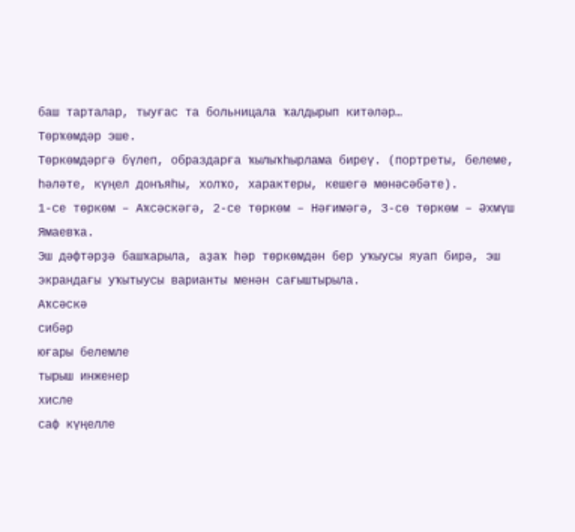баш тарталар, тыуғас та больницала ҡалдырып китәләр…
Төрҡөмдәр эше.
Төркөмдәргә бүлеп, образдарға ҡылыҡһырлама биреү. (портреты, белеме, һәләте, күңел донъяһы, холҡо, характеры, кешегә мөнәсәбәте).
1-се төркөм – Аҡсәскәгә, 2-се төркөм – Нәғимәгә, 3-сө төркөм – Әхмүш Ямаевҡа.
Эш дәфтәрҙә башҡарыла, аҙаҡ һәр төркөмдән бер уҡыусы яуап бирә, эш экрандағы уҡытыусы варианты менән сағыштырыла.
Аҡсәскә
сибәр
юғары белемле
тырыш инженер
хисле
саф күңелле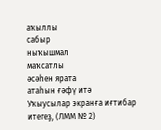аҡыллы
сабыр
ныҡышмал
маҡсатлы
әсәһен ярата
атаһын ғәфү итә
Уҡыусылар экранға иғтибар итегеҙ, (ЛММ № 2)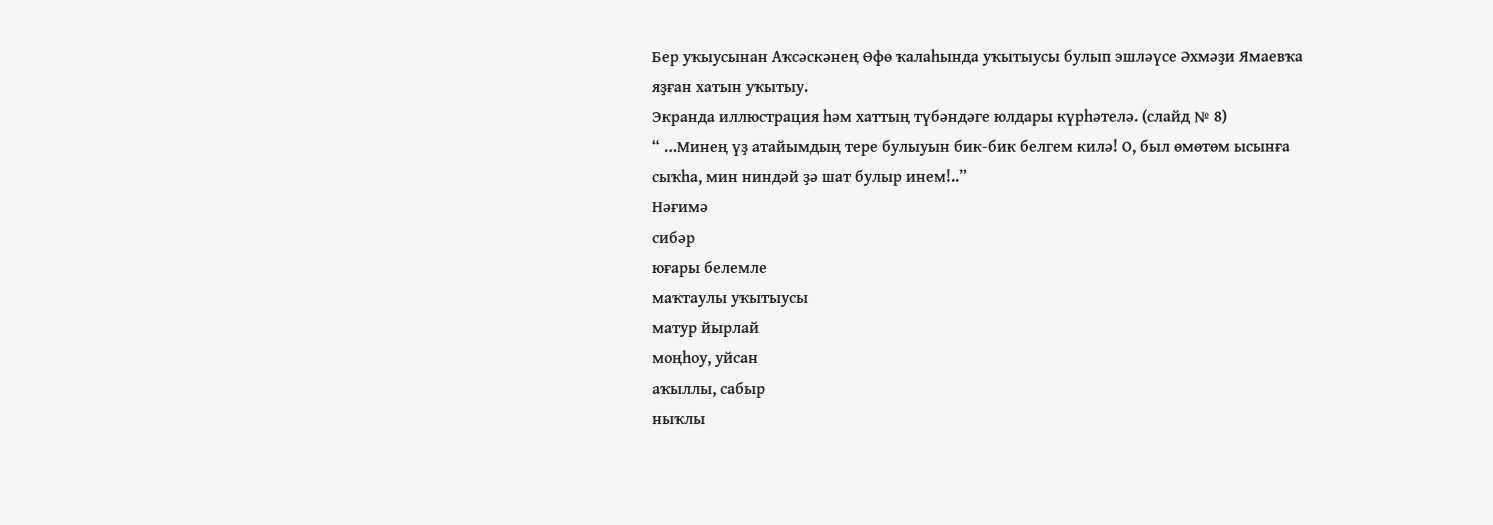Бер уҡыусынан Аҡсәскәнең Өфө ҡалаһында уҡытыусы булып эшләүсе Әхмәҙи Ямаевҡа яҙған хатын уҡытыу.
Экранда иллюстрация һәм хаттың түбәндәге юлдары күрһәтелә. (слайд № 8)
“ …Минең үҙ атайымдың тере булыуын бик-бик белгем килә! О, был өмөтөм ысынға сыҡһа, мин ниндәй ҙә шат булыр инем!..”
Нәғимә
сибәр
юғары белемле
маҡтаулы уҡытыусы
матур йырлай
моңһоу, уйсан
аҡыллы, сабыр
ныҡлы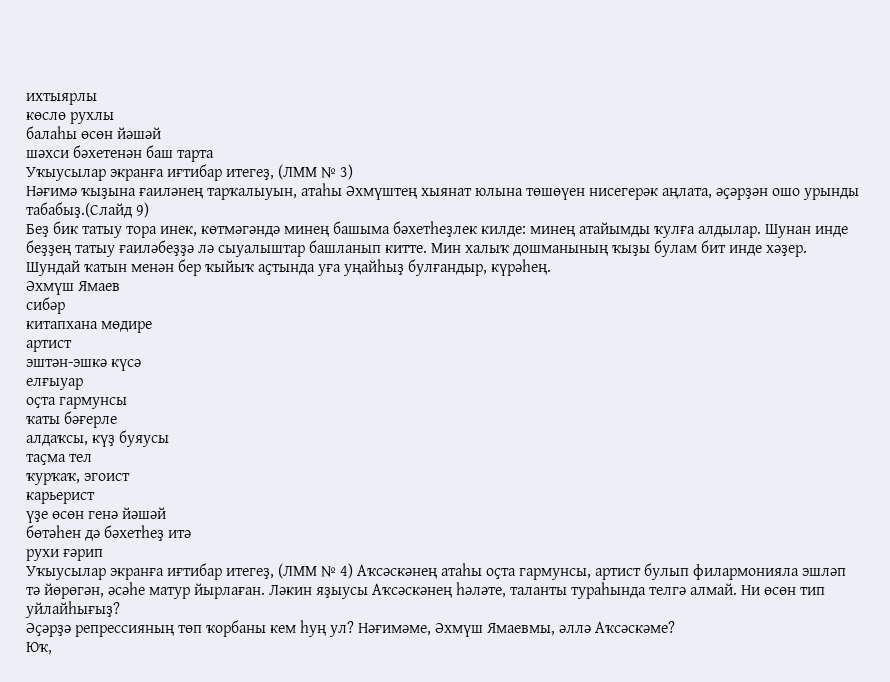ихтыярлы
көслө рухлы
балаһы өсөн йәшәй
шәхси бәхетенән баш тарта
Уҡыусылар экранға иғтибар итегеҙ, (ЛММ № 3)
Нәғимә ҡыҙына ғаиләнең тарҡалыуын, атаһы Әхмүштең хыянат юлына төшөүен нисегерәк аңлата, әҫәрҙән ошо урынды табабыҙ.(Слайд 9)
Беҙ бик татыу тора инек, көтмәгәндә минең башыма бәхетһеҙлек килде: минең атайымды ҡулға алдылар. Шунан инде беҙҙең татыу ғаиләбеҙҙә лә сыуалыштар башланып китте. Мин халыҡ дошманының ҡыҙы булам бит инде хәҙер. Шундай ҡатын менән бер ҡыйыҡ аҫтында уға уңайһыҙ булғандыр, күрәһең.
Әхмүш Ямаев
сибәр
китапхана мөдире
артист
эштән-эшкә күсә
елғыуар
оҫта гармунсы
ҡаты бәғерле
алдаҡсы, күҙ буяусы
таҫма тел
ҡурҡаҡ, эгоист
карьерист
үҙе өсөн генә йәшәй
бөтәһен дә бәхетһеҙ итә
рухи ғәрип
Уҡыусылар экранға иғтибар итегеҙ, (ЛММ № 4) Аҡсәскәнең атаһы оҫта гармунсы, артист булып филармонияла эшләп тә йөрөгән, әсәһе матур йырлаған. Ләкин яҙыусы Аҡсәскәнең һәләте, таланты тураһында телгә алмай. Ни өсөн тип уйлайһығыҙ?
Әҫәрҙә репрессияның төп ҡорбаны кем һуң ул? Нәғимәме, Әхмүш Ямаевмы, әллә Аҡсәскәме?
Юҡ,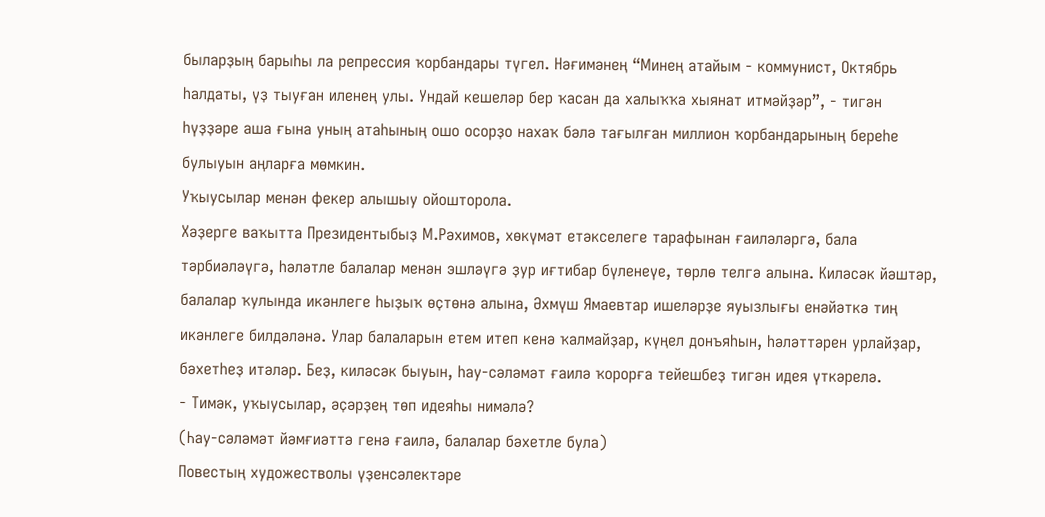быларҙың барыһы ла репрессия ҡорбандары түгел. Нәғимәнең “Минең атайым - коммунист, Октябрь һалдаты, үҙ тыуған иленең улы. Ундай кешеләр бер ҡасан да халыҡҡа хыянат итмәйҙәр”, - тигән һүҙҙәре аша ғына уның атаһының ошо осорҙо нахаҡ бәлә тағылған миллион ҡорбандарының береһе булыуын аңларға мөмкин.
Уҡыусылар менән фекер алышыу ойошторола.
Хәҙерге ваҡытта Президентыбыҙ М.Рәхимов, хөкүмәт етәкселеге тарафынан ғаиләләргә, бала тәрбиәләүгә, һәләтле балалар менән эшләүгә ҙур иғтибар бүленеүе, төрлө телгә алына. Киләсәк йәштәр, балалар ҡулында икәнлеге һыҙыҡ өҫтөнә алына, Әхмүш Ямаевтар ишеләрҙе яуызлығы енәйәткә тиң икәнлеге билдәләнә. Улар балаларын етем итеп кенә ҡалмайҙар, күңел донъяһын, һәләттәрен урлайҙар, бәхетһеҙ итәләр. Беҙ, киләсәк быуын, һау-сәләмәт ғаилә ҡорорға тейешбеҙ тигән идея үткәрелә.
- Тимәк, уҡыусылар, әҫәрҙең төп идеяһы нимәлә?
(Һау-сәләмәт йәмғиәттә генә ғаилә, балалар бәхетле була)
Повестың художестволы үҙенсәлектәре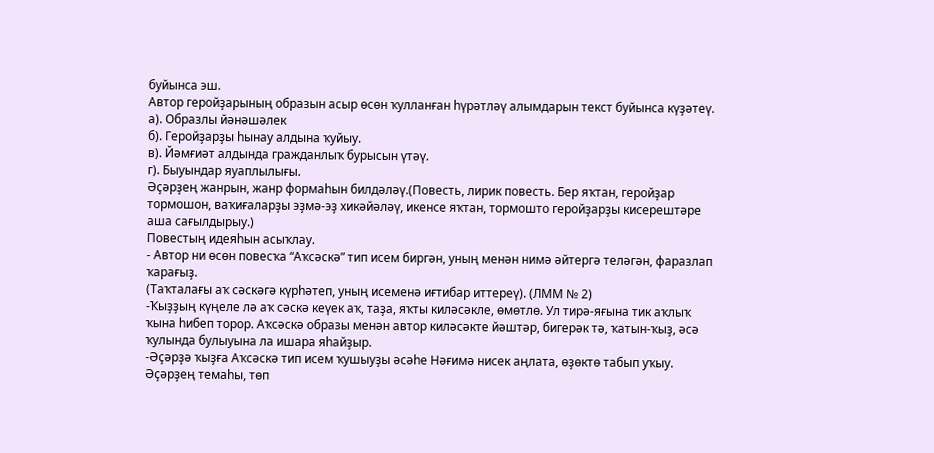буйынса эш.
Автор геройҙарының образын асыр өсөн ҡулланған һүрәтләү алымдарын текст буйынса күҙәтеү.
а). Образлы йәнәшәлек
б). Геройҙарҙы һынау алдына ҡуйыу.
в). Йәмғиәт алдында гражданлыҡ бурысын үтәү.
г). Быуындар яуаплылығы.
Әҫәрҙең жанрын, жанр формаһын билдәләү.(Повесть, лирик повесть. Бер яҡтан, геройҙар тормошон, ваҡиғаларҙы эҙмә-эҙ хикәйәләү, икенсе яҡтан, тормошто геройҙарҙы кисерештәре аша сағылдырыу.)
Повестың идеяһын асыҡлау.
- Автор ни өсөн повесҡа “Аҡсәскә” тип исем биргән, уның менән нимә әйтергә теләгән, фаразлап ҡарағыҙ.
(Таҡталағы аҡ сәскәгә күрһәтеп, уның исеменә иғтибар иттереү). (ЛММ № 2)
-Ҡыҙҙың күңеле лә аҡ сәскә кеүек аҡ, таҙа, яҡты киләсәкле, өмөтлө. Ул тирә-яғына тик аҡлыҡ ҡына һибеп торор. Аҡсәскә образы менән автор киләсәкте йәштәр, бигерәк тә, ҡатын-ҡыҙ, әсә ҡулында булыуына ла ишара яһайҙыр.
-Әҫәрҙә ҡыҙға Аҡсәскә тип исем ҡушыуҙы әсәһе Нәғимә нисек аңлата, өҙөктө табып уҡыу.
Әҫәрҙең темаһы, төп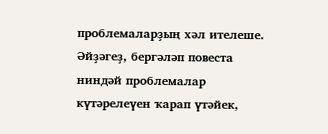проблемаларҙың хәл ителеше.
Әйҙәгеҙ, бергәләп повеста ниндәй проблемалар күтәрелеүен ҡарап үтәйек,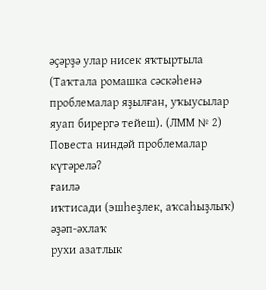әҫәрҙә улар нисек яҡтыртыла
(Таҡтала ромашка сәскәһенә проблемалар яҙылған, уҡыусылар яуап бирергә тейеш). (ЛММ № 2)
Повеста ниндәй проблемалар күтәрелә?
ғаилә
иҡтисади (эшһеҙлек, аҡсаһыҙлыҡ)
әҙәп-әхлаҡ
рухи азатлык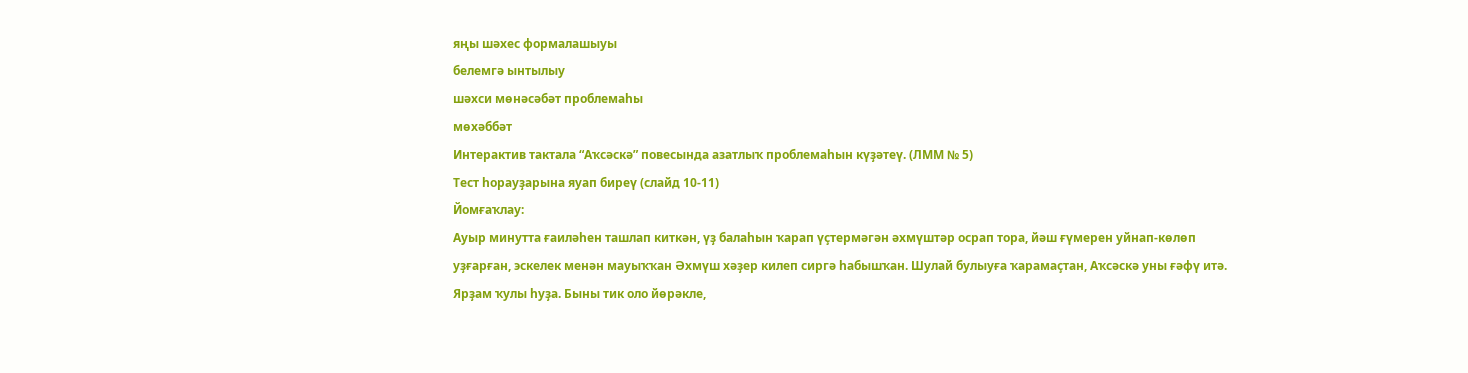яңы шәхес формалашыуы
белемгә ынтылыу
шәхси мөнәсәбәт проблемаһы
мөхәббәт
Интерактив тактала “Аҡсәскә” повесында азатлыҡ проблемаһын күҙәтеү. (ЛММ № 5)
Тест һорауҙарына яуап биреү (слайд 10-11)
Йомғаҡлау:
Ауыр минутта ғаиләһен ташлап киткән, үҙ балаһын ҡарап үҫтермәгән әхмүштәр осрап тора, йәш ғүмерен уйнап-көлөп уҙғарған, эскелек менән мауыҡҡан Әхмүш хәҙер килеп сиргә һабышҡан. Шулай булыуға ҡарамаҫтан, Аҡсәскә уны ғәфү итә. Ярҙам ҡулы һуҙа. Быны тик оло йөрәкле,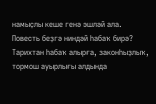намыҫлы кеше генә эшләй ала.
Повесть беҙгә ниндәй һабаҡ бирә?
Тарихтан һабаҡ алырға, законһыҙлыҡ, тормош ауырлығы алдында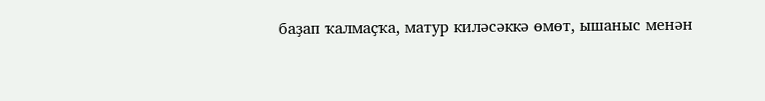баҙап ҡалмаҫҡа, матур киләсәккә өмөт, ышаныс менән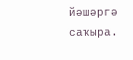йәшәргә саҡыра.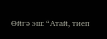Өйгә эш: “Атай, тиеп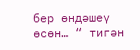бер өндәшеү өсөн… “ тигән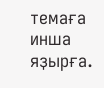темаға инша яҙырға.